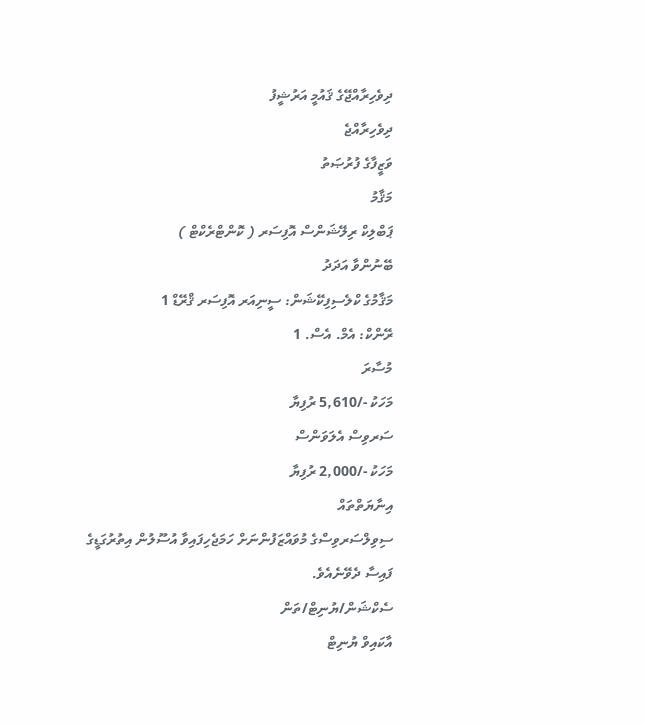ދިވެހިރާއްޖޭގެ ޤައުމީ އަރުޝީފު
ދިވެހިރާއްޖެ
ވަޒީފާގެ ފުރުޞަތު
މަޤާމު
ޕަބްލިކް ރިލޭޝަންސް އޮފިސަރ ( ކޮންޓްރެކްޓް )
ބޭނުންވާ އަދަދު
މަޤާމުގެ ކްލެސިފިކޭޝަން: ސީނިއަރ އޮފިސަރ ޤްރޭޑް 1
ރޭންކް: އެމް. އެސް. 1
މުސާރަ
މަހަކު -/5,610 ރުފިޔާ
ސަރވިސް އެލަވަންސް
މަހަކު -/2,000 ރުފިޔާ
އިނާޔަތްތައް
ސިވިލްސަރވިސްގެ މުވައްޒަފުންނަށް ހަމަޖެހިފައިވާ އުސޫލުން އިތުރުގަޑީގެ ފައިސާ ދެވޭނެއެވެ.
ސެކްޝަން/ޔުނިޓް/ތަން
އާކައިވް ޔުނިޓް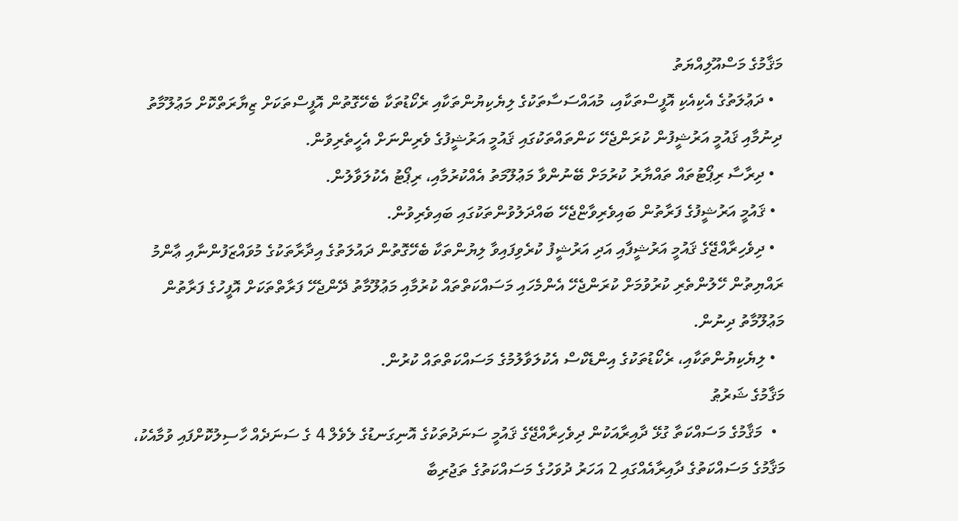މަޤާމުގެ މަސްއޫލިއްޔަތު
  • ދަޢުލަތުގެ އެކިއެކި އޮފީސްތަކާއި، މުއައްސަސާތަކުގެ ލިޔެކިޔުންތަކާއި ރެކޯޑުތަކާ ބެހޭގޮތުން އޮފީސްތަކަށް ޒިޔާރަތްކޮށް މަޢުލޫމާތު ދިނުމާއި ޤައުމީ އަރުޝީފުން ކުރަންޖެހޭ ކަންތައްތަކުގައި ޤައުމީ އަރުޝީފުގެ ވެރިންނަށް އެހީތެރިވުން.
  • ދިރާސާ ރިޕޯޓުތައް ތައްޔާރު ކުރުމަށް ބޭނުންވާ މަޢުލޫމަތު އެއްކުރުމާއި، ރިޕޯޓު އެކުލަވާލުން.
  • ޤައުމީ އަރުޝީފުގެ ފަރާތުން ބައިވެރިވާޏްޖެހޭ ބައްދަލުވުންތަކުގައި ބައިވެރިވުން.
  • ދިވެހިރާއްޖޭގެ ޤައުމީ އަރުޝީފާއި އަދި އަރުޝީފު ކުރެވިފައިވާ ލިޔުންތަކާ ބެހޭގޮތުން ދައުލަތުގެ އިދާރާތަކުގެ މުވައްޒަފުންނާއި ޢާންމު ރައްޔިތުން ހޭލުންތެރި ކުރުވުމަށް ކުރަންޖެހޭ އެންމެހައި މަސައްކަތްތައް ކުރުމާއި މަޢުލޫމާތު ދޭންޖެހޭ ފަރާތްތަކަށް އޮފީހުގެ ފަރާތުން މަޢުލޫމާތު ދިނުން.
  • ލިޔެކިޔުންތަކާއި، ރެކޯޑުތަކުގެ އިންޑެކްސް އެކުލަވާލުމުގެ މަސައްކަތްތައް ކުރުން.
މަޤާމުގެ ޝަރުޠު
  •  މަޤާމުގެ މަސައްކަތާ ގުޅޭ ދާއިރާއަކުން ދިވެހިރާއްޖޭގެ ޤައުމީ ސަނަދުތަކުގެ އޮނިގަނޑުގެ ލެވެލް 4 ގެ ސަނަދެއް ހާސިލުކޮށްފައި ވުމާއެކު، މަޤާމުގެ މަސައްކަތުގެ ދާއިރާއެއްގައި 2 އަހަރު ދުވަހުގެ މަސައްކަތުގެ ތަޖުރިބާ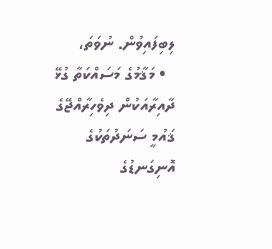ލިބިފައިވުން. ނުވަތަ،
  • މަޤާމުގެ މަސައްކަތާ ގުޅޭ ދާއިރާއަކުން ދިވެހިރާއްޖޭގެ ޤައުމީ ސަނަދުތަކުގެ އޮނިގަނޑުގެ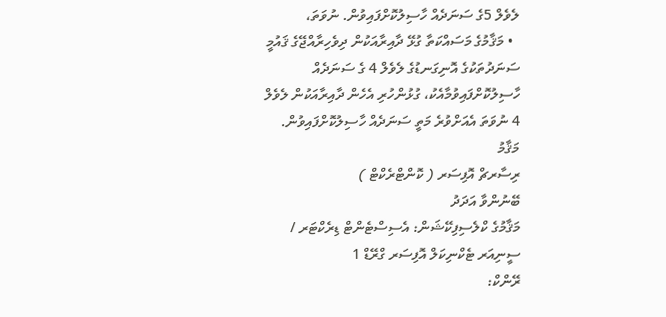ލެވެލް 5ގެ ސަނަދެއް ހާސިލުކޮށްފައިވުން. ނުވަތަ،
  • މަޤާމުގެ މަސައްކަތާ ގުޅޭ ދާއިރާއަކުން ދިވެހިރާއްޖޭގެ ޤައުމީ ސަނަދުތަކުގެ އޮނިގަނޑުގެ ލެވެލް 4 ގެ ސަނަދެއް ހާސިލުކޮށްފައިވުމާއެކު، ގުޅުންހުރި އެހެން ދާއިރާއަކުން ލެވެލް 4 ނުވަތަ އެއަށްވުރެ މަތީ ސަނަދެއް ހާސިލުކޮށްފައިވުން.
މަޤާމު
ރިސާރޗް އޮފިސަރ ( ކޮންޓްރެކްޓް )
ބޭނުންވާ އަދަދު
މަޤާމުގެ ކްލެސިފިކޭޝަން: އެސިސްޓެންޓް ޑިރެކްޓަރ / ސީނިއަރ ޓެކްނިކަލް އޮފިސަރ ގްރޭޑް 1
ރޭންކް: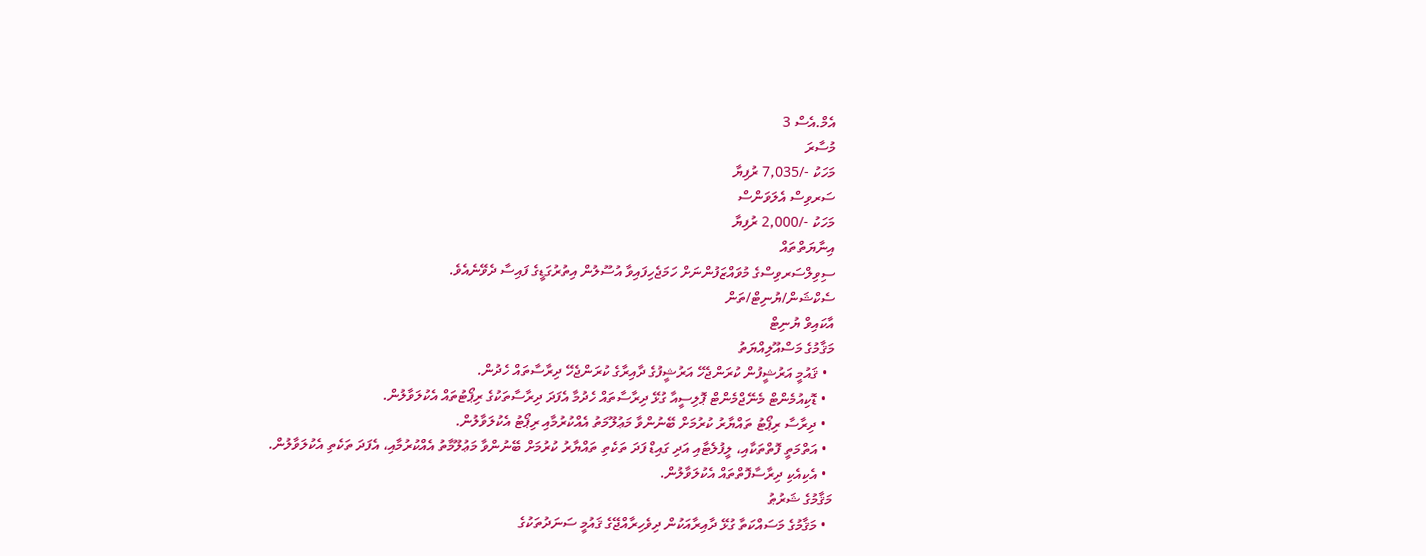އެމް.އެސް 3
މުސާރަ
މަހަކު -/7,035 ރުފިޔާ
ސަރވިސް އެލަވަންސް
މަހަކު -/2,000 ރުފިޔާ
އިނާޔަތްތައް
ސިވިލްސަރވިސްގެ މުވައްޒަފުންނަށް ހަމަޖެހިފައިވާ އުސޫލުން އިތުރުގަޑީގެ ފައިސާ ދެވޭނެއެވެ.
ސެކްޝަން/ޔުނިޓް/ތަން
އާކައިވް ޔުނިޓް
މަޤާމުގެ މަސްއޫލިއްޔަތު
  • ޤައުމީ އަރުޝީފުން ކުރަންޖެހޭ އަރުޝީފުގެ ދާއިރާގެ ކުރަންޖެހޭ ދިރާސާތައް ހެދުން.
  • ޑޮކިއުމެންޓް މެނޭޖްމެންޓް ޕޮލިސީއާ ގުޅޭ ދިރާސާތައް ހެދުމާ އެފަދަ ދިރާސާތަކުގެ ރިޕޯޓުތައް އެކުލަވާލުން.
  • ދިރާސާ ރިޕޯޓު ތައްޔާރު ކުރުމަށް ބޭނުންވާ މަޢުލޫމަތު އެއްކުރުމާއި ރިޕޯޓު އެކުލަވާލުން.
  • އަތްމަތީ ފޮތްތަކާއި، ލީފުލެޓާއި އަދި ގައިޑް ފަދަ ތަކެތި ތައްޔާރު ކުރުމަށް ބޭނުންވާ މަޢުލޫމާތު އެއްކުރުމާއި، އެފަދަ ތަކެތި އެކުލަވާލުން.
  • އެކިއެކި ދިރާސާފޮތްތައް އެކުލަވާލުން.
މަޤާމުގެ ޝަރުޠު
  • މަޤާމުގެ މަސައްކަތާ ގުޅޭ ދާއިރާއަކުން ދިވެހިރާއްޖޭގެ ޤައުމީ ސަނަދުތަކުގެ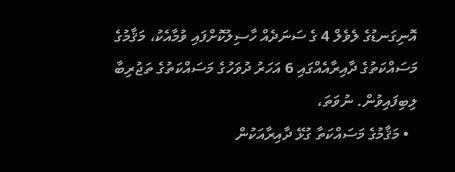އޮނިގަނޑުގެ ލެވެލް 4 ގެ ސަނަދެއް ހާސިލުކޮށްފައި ވުމާއެކު، މަޤާމުގެ މަސައްކަތުގެ ދާއިރާއެއްގައި 6 އަހަރު ދުވަހުގެ މަސައްކަތުގެ ތަޖުރިބާ ލިބިފައިވުން. ނުވަތަ،
  • މަޤާމުގެ މަސައްކަތާ ގުޅޭ ދާއިރާއަކުން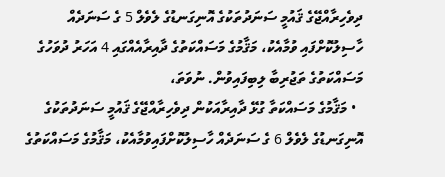ދިވެހިރާއްޖޭގެ ޤައުމީ ސަނަދުތަކުގެ އޮނިގަނޑުގެ ލެވެލް 5 ގެ ސަނަދެއް ހާސިލުކޮށްފައި ވުމާއެކު، މަޤާމުގެ މަސައްކަތުގެ ދާއިރާއެއްގައި 4 އަހަރު ދުވަހުގެ މަސައްކަތުގެ ތަޖުރިބާ ލިބިފައިވުން. ނުވަތަ،
  • މަޤާމުގެ މަސައްކަތާ ގުޅޭ ދާއިރާއަކުން ދިވެހިރާއްޖޭގެ ޤައުމީ ސަނަދުތަކުގެ އޮނިގަނޑުގެ ލެވެލް 6 ގެ ސަނަދެއް ހާސިލުކޮށްފައިވުމާއެކު، މަޤާމުގެ މަސައްކަތުގެ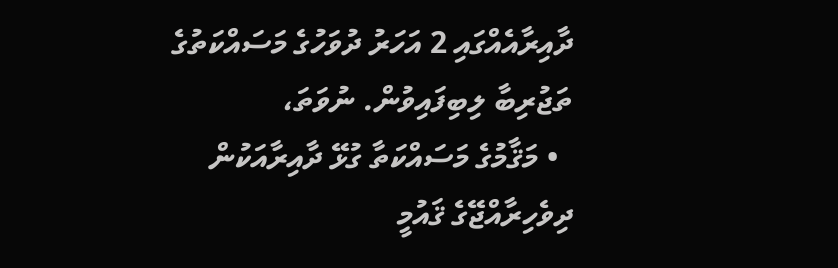ދާއިރާއެއްގައި 2 އަހަރު ދުވަހުގެ މަސައްކަތުގެ ތަޖުރިބާ ލިބިފައިވުން. ނުވަތަ،
  • މަޤާމުގެ މަސައްކަތާ ގުޅޭ ދާއިރާއަކުން ދިވެހިރާއްޖޭގެ ޤައުމީ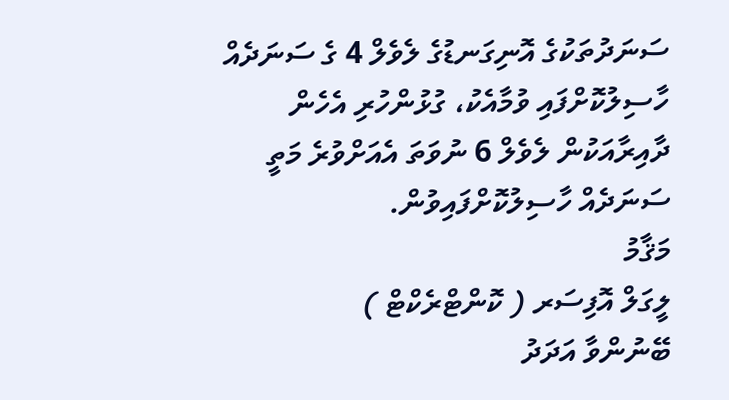ސަނަދުތަކުގެ އޮނިގަނޑުގެ ލެވެލް 4 ގެ ސަނަދެއް ހާސިލުކޮށްފައި ވުމާއެކު، ގުޅުންހުރި އެހެން ދާއިރާއަކުން ލެވެލް 6 ނުވަތަ އެއަށްވުރެ މަތީ ސަނަދެއް ހާސިލުކޮށްފައިވުން.
މަޤާމު
ލީގަލް އޮފިސަރ ( ކޮންޓްރެކްޓް )
ބޭނުންވާ އަދަދު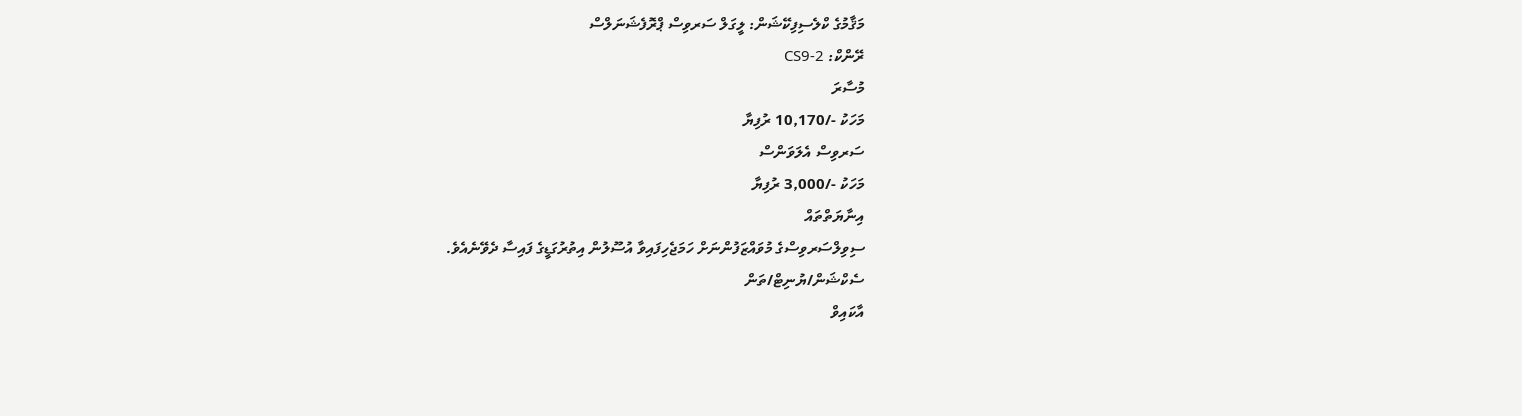މަޤާމުގެ ކްލެސިފިކޭޝަން: ލީގަލް ސަރވިސް ޕްރޮފެޝަނަލްސް
ރޭންކް: CS9-2
މުސާރަ
މަހަކު -/10,170 ރުފިޔާ
ސަރވިސް އެލަވަންސް
މަހަކު -/3,000 ރުފިޔާ
އިނާޔަތްތައް
ސިވިލްސަރވިސްގެ މުވައްޒަފުންނަށް ހަމަޖެހިފައިވާ އުސޫލުން އިތުރުގަޑީގެ ފައިސާ ދެވޭނެއެވެ.
ސެކްޝަން/ޔުނިޓް/ތަން
އާކައިވް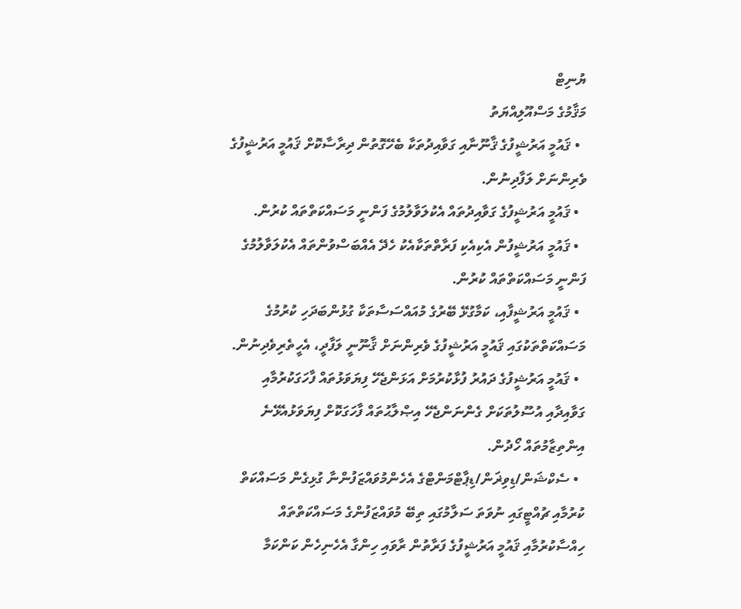ޔުނިޓް
މަޤާމުގެ މަސްއޫލިއްޔަތު
  • ޤައުމީ އަރުޝީފުގެ ޤާނޫނާއި ގަވާއިދުތަކާ ބެހޭގޮތުން ދިރާސާކޮށް ޤައުމީ އަރުޝީފުގެ ވެރިންނަށް ލަފާދިނުން.
  • ޤައުމީ އަރުޝީފުގެ ގަވާއިދުތައް އެކުލަވާލުމުގެ ފަންނީ މަސައްކަތްތައް ކުރުން.
  • ޤައުމީ އަރުޝީފުން އެކިއެކި ފަރާތްތަކާއެކު ހެދޭ އެއްބަސްވުންތައް އެކުލަވާލުމުގެ ފަންނީ މަސައްކަތްތައް ކުރުން.
  • ޤައުމީ އަރުޝީފާއި، ކަމާގުޅޭ ބޭރުގެ މުއައްސަސާތަކާ ގުޅުންބަދަހި ކުރުމުގެ މަސައްކަތްތަކުގައި ޤައުމީ އަރުޝީފުގެ ވެރިންނަށް ޤާނޫނީ ލަފާދީ، އެހީތެރިވެދިނުން.
  • ޤައުމީ އަރުޝީފުގެ ދައުރު ފުޅާކުރުމަށް އަޅަންޖެހޭ ފިޔަވަޅުތައް ފާހަގަކުރުމާއި ގަވާއިދާއި އުސޫލުތަކަށް ގެންނަންޖެހޭ އިޞްލާޙުތައް ފާހަގަކޮށް ފިޔަވަޅުއެޅޭނެ އިންތިޒާމުތައް ހޯދުން.
  • ސެކްޝަން/ޑިވިޜަން/ޑިޕާޓްމަންޓްގެ އެހެންމުވައްޒަފުންނާ ގުޅިގެން މަސައްކަތް ކުރުމާއި ޗުއްޓީގައި ނުވަތަ ސަލާމުގައި ތިބޭ މުވައްޒަފުންގެ މަސައްކަތްތައް ހިއްސާކުރުމާއި ޤައުމީ އަރުޝީފުގެ ފަރާތުން ރާވައި ހިންގާ އެހެނިހެން ކަންކަމާ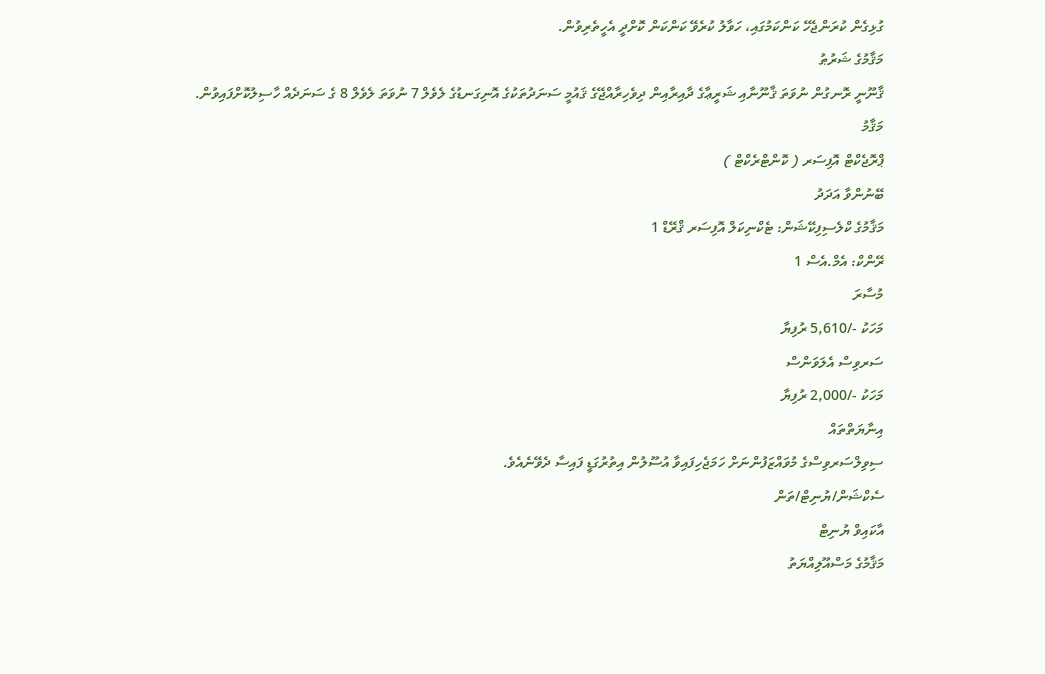ގުޅިގެން ކުރަންޖެހޭ ކަންކަމުގައި، ހަވާލު ކުރެވޭ ކަންކަން ކޮށްދީ އެހީތެރިވުން.
މަޤާމުގެ ޝަރުޠު
ޤާނޫނީ ރޮނގުން ނުވަތަ ޤާނޫނާއި ޝަރީޢާގެ ދާއިރާއިން ދިވެހިރާއްޖޭގެ ޤައުމީ ސަނަދުތަކުގެ އޮނިގަނޑުގެ ލެވެލް 7 ނުވަތަ ލެވެލް 8 ގެ ސަނަދެއް ހާސިލުކޮށްފައިވުން.
މަޤާމު
ޕްރޮޖެކްޓް އޮފިސަރ ( ކޮންޓްރެކްޓް )
ބޭނުންވާ އަދަދު
މަޤާމުގެ ކްލެސިފިކޭޝަން: ޓެކްނިކަލް އޮފިސަރ ޤްރޭޑް 1
ރޭންކް: އެމް.އެސް 1
މުސާރަ
މަހަކު -/5,610 ރުފިޔާ
ސަރވިސް އެލަވަންސް
މަހަކު -/2,000 ރުފިޔާ
އިނާޔަތްތައް
ސިވިލްސަރވިސްގެ މުވައްޒަފުންނަށް ހަމަޖެހިފައިވާ އުސޫލުން އިތުރުގަޑީ ފައިސާ ދެވޭނެއެވެ.
ސެކްޝަން/ޔުނިޓް/ތަން
އާކައިވް ޔުނިޓް
މަޤާމުގެ މަސްއޫލިއްޔަތު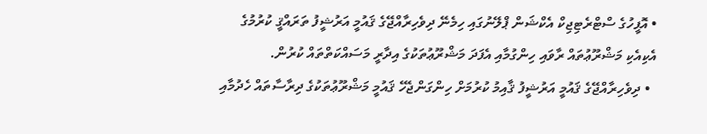• އޮފީހުގެ ސްޓްރެޓިޖިކް އެކްޝަން ޕްލޭނުގައި ހިމެނޭ ދިވެހިރާއްޖޭގެ ޤައުމީ އަރުޝީފު ތަރައްޤީ ކުރުމުގެ އެކިއެކި މަޝްރޫޢުތައް ރާވައި ހިންގުމާއި އެފަދަ މަޝްރޫޢުތަކުގެ އިދާރީ މަސައްކަތްތައް ކުރުން.
  • ދިވެހިރާއްޖޭގެ ޤައުމީ އަރުޝީފު ޤާއިމު ކުރުމަށް ހިންގަންޖެހޭ ޤައުމީ މަޝްރޫޢުތަކުގެ ދިރާސާތައް ހެދުމާއި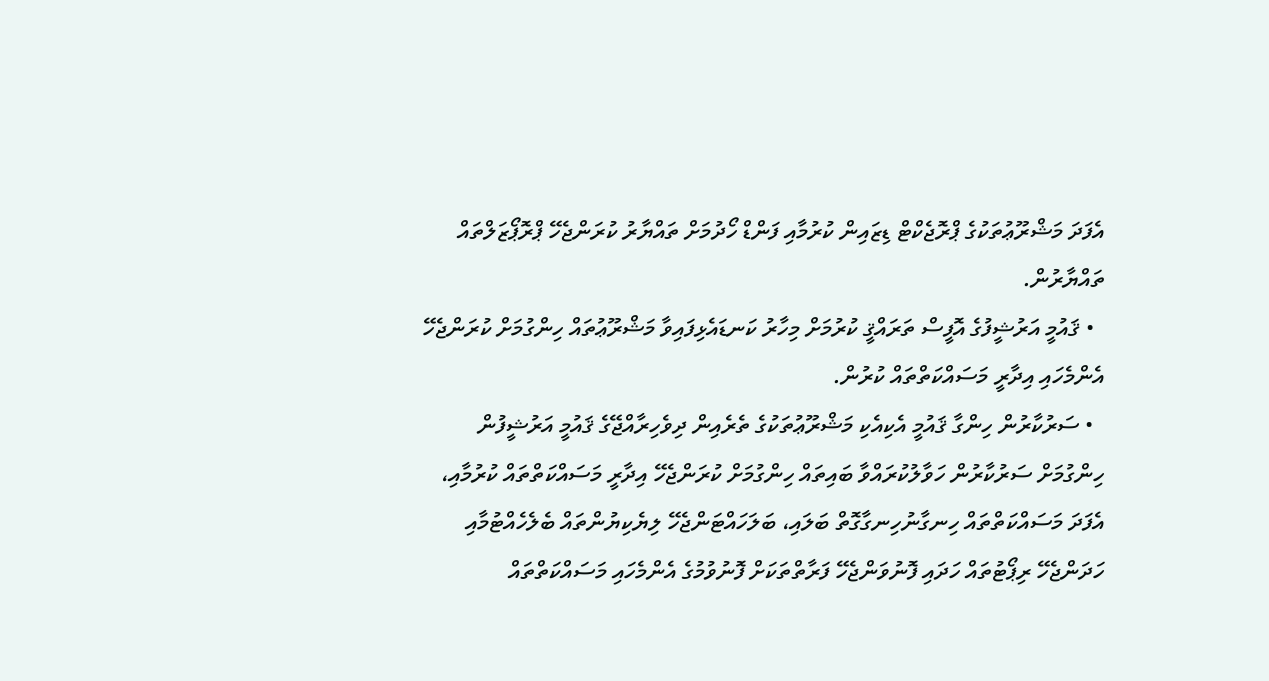އެފަދަ މަޝްރޫޢުތަކުގެ ޕްރޮޖެކްޓް ޑިޒައިން ކުރުމާއި ފަންޑް ހޯދުމަށް ތައްޔާރު ކުރަންޖެހޭ ޕްރޮޕޯޒަލްތައް ތައްޔާރުން.
  • ޤައުމީ އަރުޝީފުގެ އޮފީސް ތަރައްޤީ ކުރުމަށް މިހާރު ކަނޑައެޅިފައިވާ މަޝްރޫޢުތައް ހިންގުމަށް ކުރަންޖެހޭ އެންމެހައި އިދާރީ މަސައްކަތްތައް ކުރުން.
  • ސަރުކާރުން ހިންގާ ޤައުމީ އެކިއެކި މަޝްރޫޢުތަކުގެ ތެރެއިން ދިވެހިރާއްޖޭގެ ޤައުމީ އަރުޝީފުން ހިންގުމަށް ސަރުކާރުން ހަވާލުކުރައްވާ ބައިތައް ހިންގުމަށް ކުރަންޖެހޭ އިދާރީ މަސައްކަތްތައް ކުރުމާއި، އެފަދަ މަސައްކަތްތައް ހިނގާނުހިނގާގޮތް ބަލައި، ބަލަހައްޓަންޖެހޭ ލިޔެކިޔުންތައް ބެލެހެއްޓުމާއި ހަދަންޖެހޭ ރިޕޯޓުތައް ހަދައި ފޮނުވަންޖެހޭ ފަރާތްތަކަށް ފޮނުވުމުގެ އެންމެހައި މަސައްކަތްތައް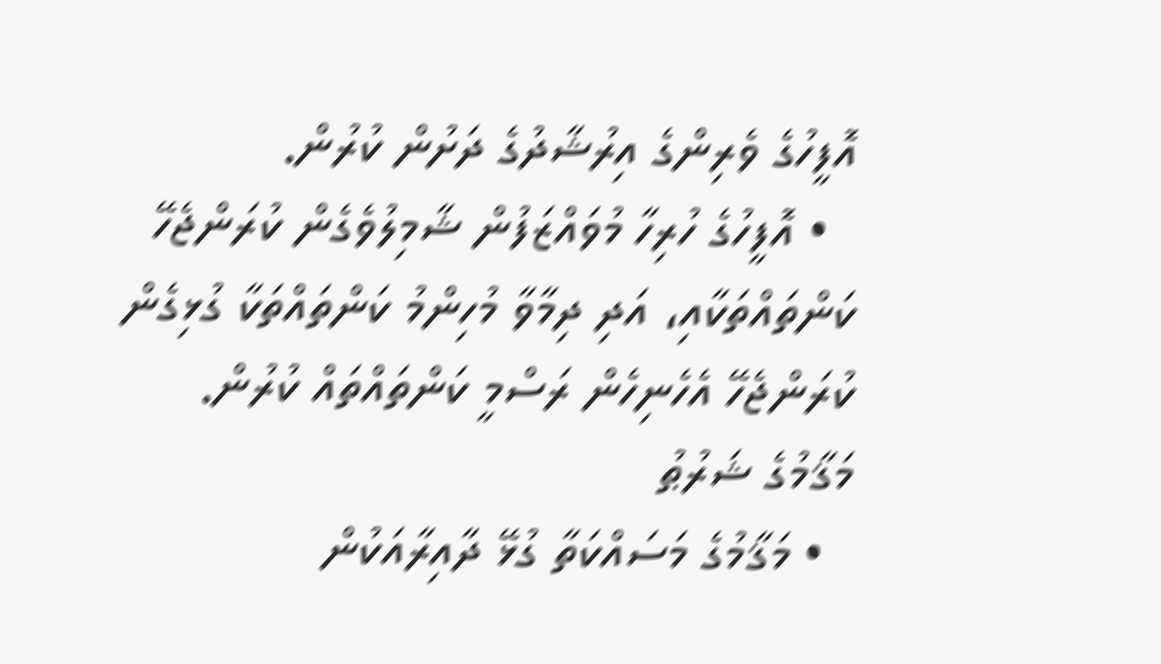އޮފީހުގެ ވެރިންގެ އިރުޝާދުގެ ދަށުން ކުރުން.
  • އޮފީހުގެ ހުރިހާ މުވައްޒަފުން ޝާމިލުވެގެން ކުރަންޖެހޭ ކަންތައްތަކާއި، އަދި ދިމާވާ މުހިންމު ކަންތައްތަކާ ގުޅިގެން ކުރަންޖެހޭ އެހެނިހެން ރަސްމީ ކަންތައްތައް ކުރުން.
މަޤާމުގެ ޝަރުޠު
  • މަޤާމުގެ މަސައްކަތާ ގުޅޭ ދާއިރާއަކުން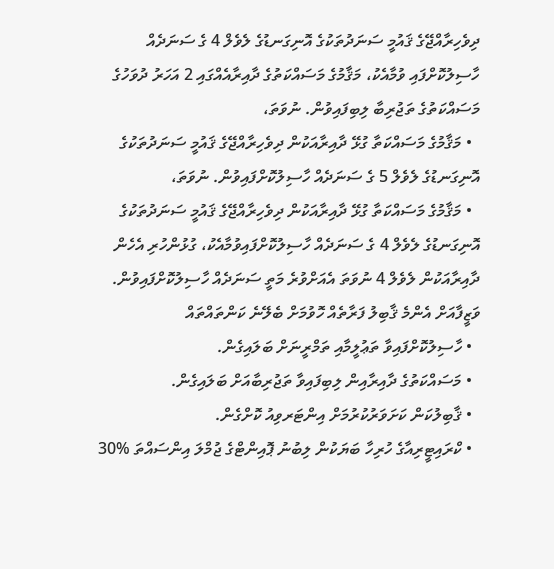ދިވެހިރާއްޖޭގެ ޤައުމީ ސަނަދުތަކުގެ އޮނިގަނޑުގެ ލެވެލް 4 ގެ ސަނަދެއް ހާސިލުކޮށްފައި ވުމާއެކު، މަޤާމުގެ މަސައްކަތުގެ ދާއިރާއެއްގައި 2 އަހަރު ދުވަހުގެ މަސައްކަތުގެ ތަޖުރިބާ ލިބިފައިވުން. ނުވަތަ،
  • މަޤާމުގެ މަސައްކަތާ ގުޅޭ ދާއިރާއަކުން ދިވެހިރާއްޖޭގެ ޤައުމީ ސަނަދުތަކުގެ އޮނިގަނޑުގެ ލެވެލް 5 ގެ ސަނަދެއް ހާސިލުކޮށްފައިވުން. ނުވަތަ،
  • މަޤާމުގެ މަސައްކަތާ ގުޅޭ ދާއިރާއަކުން ދިވެހިރާއްޖޭގެ ޤައުމީ ސަނަދުތަކުގެ އޮނިގަނޑުގެ ލެވެލް 4 ގެ ސަނަދެއް ހާސިލުކޮށްފައިވުމާއެކު، ގުޅުންހުރި އެހެން ދާއިރާއަކުން ލެވެލް 4 ނުވަތަ އެއަށްވުރެ މަތީ ސަނަދެއް ހާސިލުކޮށްފައިވުން.
ވަޒީފާއަށް އެންމެ ޤާބިލު ފަރާތެއް ހޮވުމަށް ބެލޭނެ ކަންތައްތައް
  • ހާސިލުކޮށްފައިވާ ތަޢުލީމާއި ތަމްރީނަށް ބަލައިގެން.
  • މަސައްކަތުގެ ދާއިރާއިން ލިބިފައިވާ ތަޖުރިބާއަށް ބަލައިގެން.
  • ޤާބިލުކަން ކަށަވަރުކުރުމަށް އިންޓަރވިއު ކޮށްގެން.
  • ކްރައިޓީރިއާގެ ހުރިހާ ބަޔަކުން ލިބުނު ޕޮއިންޓްގެ ޖުމްލަ އިންސައްތަ %30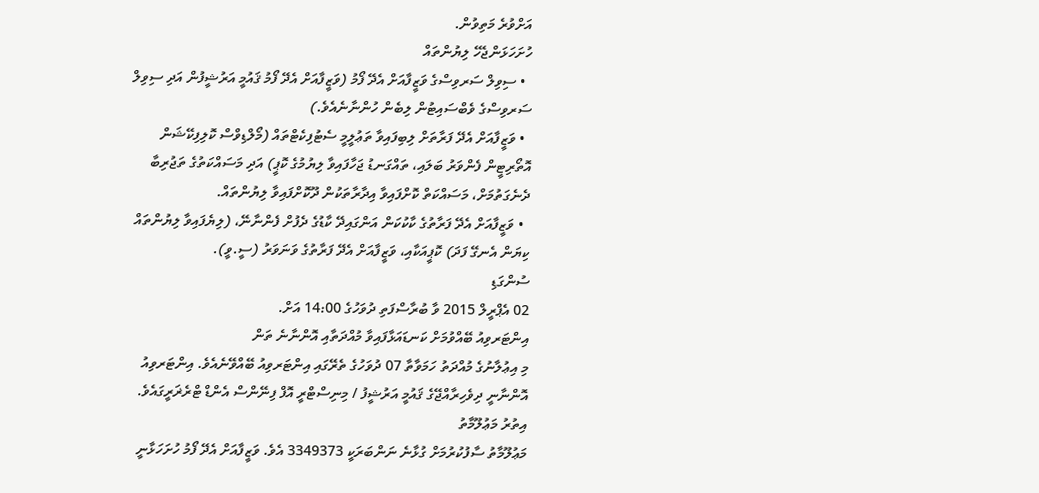އަށްވުރެ މަތިވުން.
ހުށަހަޅަންޖެހޭ ލިޔުންތައް
  • ސިވިލް ސަރވިސްގެ ވަޒީފާއަށް އެދޭ ފޯމު (ވަޒީފާއަށް އެދޭ ފޯމު ޤައުމީ އަރުޝީފުން އަދި ސިވިލް ސަރވިސްގެ ވެބްސައިޓުން ލިބެން ހުންނާނެއެވެ.)
  • ވަޒީފާއަށް އެދޭ ފަރާތަށް ލިބިފައިވާ ތަޢުލީމީ ސެޓުފިކެޓްތައް (މޯލްޑިވްސް ކޮލިފިކޭޝަން އޮތޯރިޓީން ފެންވަރު ބަލައި، ތައްގަނޑު ޖަހާފައިވާ ލިޔުމުގެ ކޮޕީ) އަދި މަސައްކަތުގެ ތަޖުރިބާ ދެނެގަތުމަށް، މަސައްކަތް ކޮށްފައިވާ އިދާރާތަކުން ދޫކޮށްފައިވާ ލިޔުންތައް.
  • ވަޒީފާއަށް އެދޭ ފަރާތުގެ ކާކުކަން އަންގައިދޭ ކާޑުގެ ދެފުށް ފެންނާނޭ، (ލިޔެފައިވާ ލިޔުންތައް ކިޔަން އެނގޭ ފަދަ) ކޮޕީއަކާއި، ވަޒީފާއަށް އެދޭ ފަރާތުގެ ވަނަވަރު (ސީ.ވީ).
ސުންގަޑި
02 އެޕްރީލް 2015 ވާ ބުރާސްފަތި ދުވަހުގެ 14:00 އަށް.
އިންޓަރވިއު ބޭއްވުމަށް ކަނޑައަޅާފައިވާ މުއްދަތާއި އޮންނާނެ ތަން
މި އިޢުލާނުގެ މުއްދަތު ހަމަވާތާ 07 ދުވަހުގެ ތެރޭގައި އިންޓަރވިއު ބޭއްވޭނެއެވެ. އިންޓަރވިއު އޮންނާނީ ދިވެހިރާއްޖޭގެ ޤައުމީ އަރުޝީފު / މިނިސްޓްރީ އޮފް ފިނޭންސް އެންޑް ޓްރެޜަރީގައެވެ.
އިތުރު މަޢުލޫމާތު
މަޢުލޫމާތު ސާފުކުރުމަށް ގުޅާނެ ނަންބަރަކީ 3349373 އެވެ. ވަޒީފާއަށް އެދޭ ފޯމު ހުށަހަޅާނީ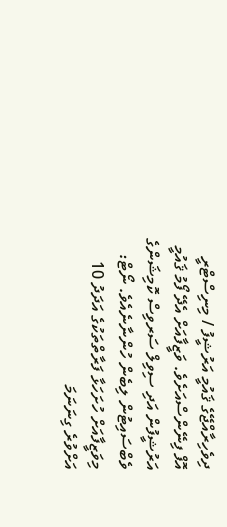ދިވެހިރާއްޖޭގެ ޤައުމީ އަރުޝީފު / މިނިސްޓްރީ އޮފް ފިނޭންސްއަށެވެ. ވަޒީފާއަށް އެދޭ ފޯމު ޤައުމީ އަރުޝީފުން އަދި ސިވިލް ސަރވިސް ކޮމިޝަންގެ ވެބްސައިޓުން ލިބެން ހުންނާނެއެވެ. ނޯޓް: މިވަޒީފާއަށް ހުށަހަޅާ ފަރާތްތަކުގެ އަދަދު 10 އަށްވުރެ ގިނަނަމަ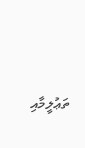ތަޢުލީމާއި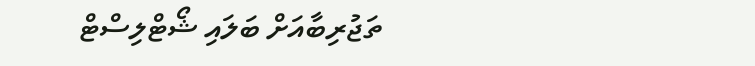ތަޖުރިބާއަށް ބަލައި ޝޯޓްލިސްޓް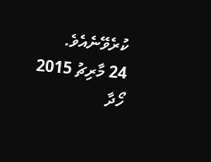ކުރެވޭނެއެވެ.
24 މާރިޗު 2015
ހޯދާ